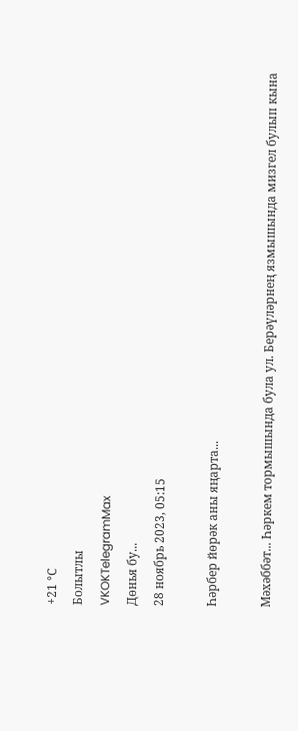+21 °С
Болытлы
VKOKTelegramMax
Дөнья бу...
28 ноябрь 2023, 05:15

Һәрбер йөрәк аны яңарта...

Мәхәббәт... Һәркем тормышында була ул. Берәүләрнең язмышында мизгел булып кына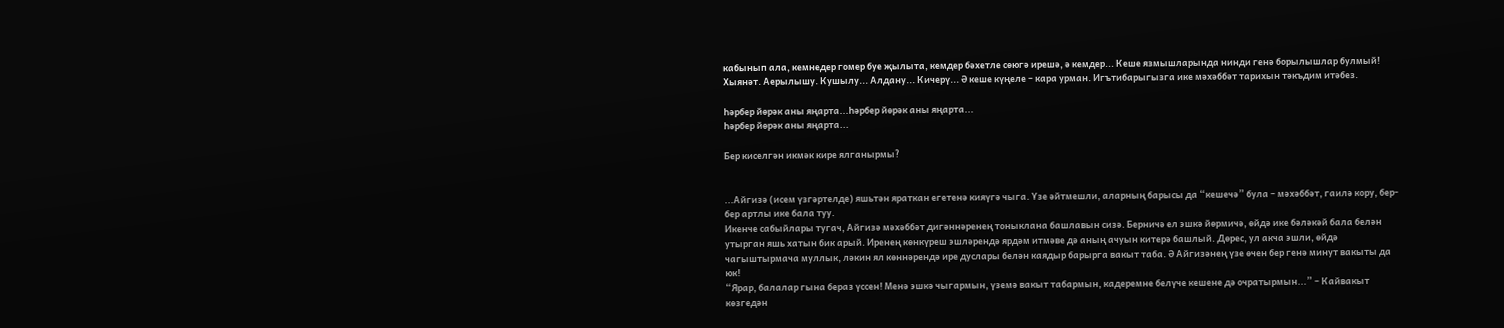кабынып ала, кемнедер гомер буе җылыта, кемдер бәхетле сөюгә ирешә, ә кемдер... Кеше язмышларында нинди генә борылышлар булмый! Хыянәт. Аерылышу. Кушылу... Алдану... Кичерү... Ә кеше күңеле – кара урман. Игътибарыгызга ике мәхәббәт тарихын тәкъдим итәбез.

Һәрбер йөрәк аны яңарта...Һәрбер йөрәк аны яңарта...
Һәрбер йөрәк аны яңарта...

Бер киселгән икмәк кире ялганырмы?


...Айгизә (исем үзгәртелде) яшьтән яраткан егетенә кияүгә чыга. Үзе әйтмешли, аларның барысы да “кешечә” була – мәхәббәт, гаилә кору, бер-бер артлы ике бала туу.
Икенче сабыйлары тугач, Айгизә мәхәббәт дигәннәренең тоныклана башлавын сизә. Берничә ел эшкә йөрмичә, өйдә ике бәләкәй бала белән утырган яшь хатын бик арый. Иренең көнкүреш эшләрендә ярдәм итмәве дә аның ачуын китерә башлый. Дөрес, ул акча эшли, өйдә чагыштырмача муллык, ләкин ял көннәрендә ире дуслары белән каядыр барырга вакыт таба. Ә Айгизәнең үзе өчен бер генә минут вакыты да юк!
“Ярар, балалар гына бераз үссен! Менә эшкә чыгармын, үземә вакыт табармын, кадеремне белүче кешене дә очратырмын...” – Кайвакыт көзгедән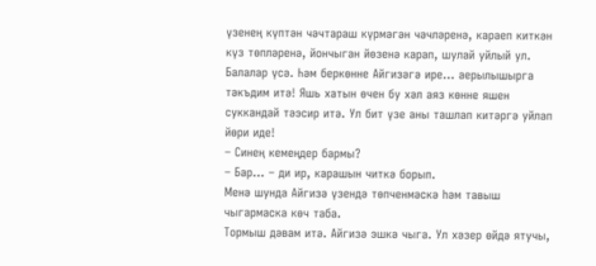үзенең күптән чәчтараш күрмәгән чәчләренә, караеп киткән күз төпләренә, йончыган йөзенә карап, шулай уйлый ул.
Балалар үсә. Һәм беркөнне Айгизәгә ире... аерылышырга тәкъдим итә! Яшь хатын өчен бу хәл аяз көнне яшен суккандай тәэсир итә. Ул бит үзе аны ташлап китәргә уйлап йөри иде!
– Синең кемеңдер бармы?
– Бар... – ди ир, карашын читкә борып.
Менә шунда Айгизә үзендә төпченмәскә һәм тавыш чыгармаска көч таба.
Тормыш дәвам итә. Айгизә эшкә чыга. Ул хәзер өйдә ятучы,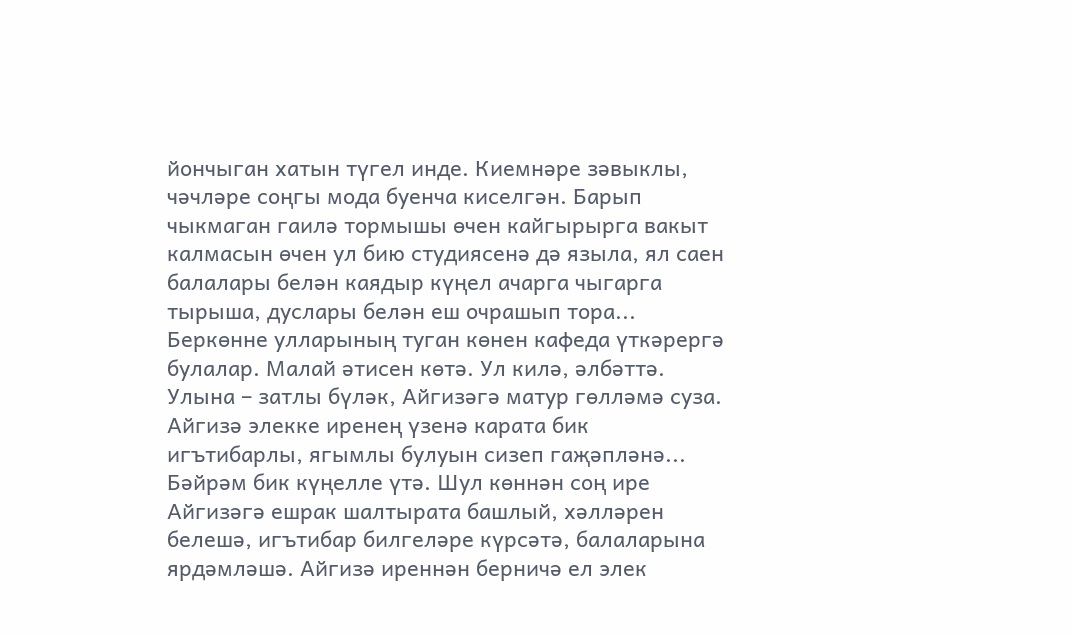йончыган хатын түгел инде. Киемнәре зәвыклы, чәчләре соңгы мода буенча киселгән. Барып чыкмаган гаилә тормышы өчен кайгырырга вакыт калмасын өчен ул бию студиясенә дә языла, ял саен балалары белән каядыр күңел ачарга чыгарга тырыша, дуслары белән еш очрашып тора...
Беркөнне улларының туган көнен кафеда үткәрергә булалар. Малай әтисен көтә. Ул килә, әлбәттә. Улына – затлы бүләк, Айгизәгә матур гөлләмә суза. Айгизә элекке иренең үзенә карата бик игътибарлы, ягымлы булуын сизеп гаҗәпләнә... Бәйрәм бик күңелле үтә. Шул көннән соң ире Айгизәгә ешрак шалтырата башлый, хәлләрен белешә, игътибар билгеләре күрсәтә, балаларына ярдәмләшә. Айгизә иреннән берничә ел элек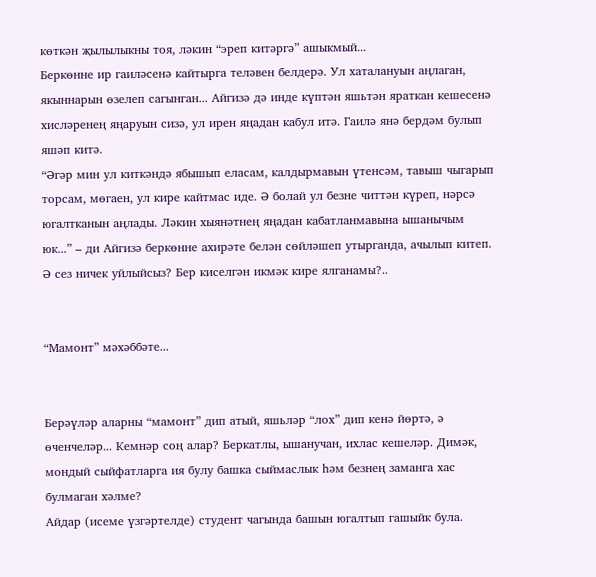көткән җылылыкны тоя, ләкин “эреп китәргә” ашыкмый...
Беркөнне ир гаиләсенә кайтырга теләвен белдерә. Ул хаталануын аңлаган, якыннарын өзелеп сагынган... Айгизә дә инде күптән яшьтән яраткан кешесенә хисләренең яңаруын сизә, ул ирен яңадан кабул итә. Гаилә янә бердәм булып яшәп китә.
“Әгәр мин ул киткәндә ябышып еласам, калдырмавын үтенсәм, тавыш чыгарып торсам, мөгаен, ул кире кайтмас иде. Ә болай ул безне читтән күреп, нәрсә югалтканын аңлады. Ләкин хыянәтнең яңадан кабатланмавына ышанычым юк...” – ди Айгизә беркөнне ахирәте белән сөйләшеп утырганда, ачылып китеп.
Ә сез ничек уйлыйсыз? Бер киселгән икмәк кире ялганамы?..


“Мамонт” мәхәббәте...


Берәүләр аларны “мамонт” дип атый, яшьләр “лох” дип кенә йөртә, ә өченчеләр... Кемнәр соң алар? Беркатлы, ышанучан, ихлас кешеләр. Димәк, мондый сыйфатларга ия булу башка сыймаслык һәм безнең заманга хас булмаган хәлме?
Айдар (исеме үзгәртелде) студент чагында башын югалтып гашыйк була.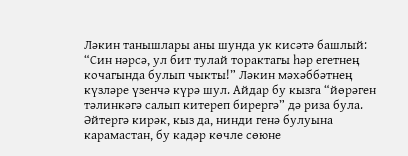Ләкин танышлары аны шунда ук кисәтә башлый: “Син нәрсә, ул бит тулай торактагы һәр егетнең кочагында булып чыкты!” Ләкин мәхәббәтнең күзләре үзенчә күрә шул. Айдар бу кызга “йөрәген тәлинкәгә салып китереп бирергә” дә риза була.
Әйтергә кирәк, кыз да, нинди генә булуына карамастан, бу кадәр көчле сөюне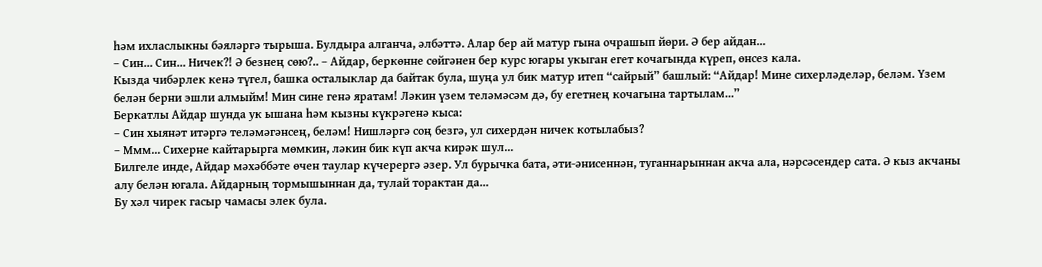һәм ихласлыкны бәяләргә тырыша. Булдыра алганча, әлбәттә. Алар бер ай матур гына очрашып йөри. Ә бер айдан...
– Син... Син... Ничек?! Ә безнең сөю?.. – Айдар, беркөнне сөйгәнен бер курс югары укыган егет кочагында күреп, өнсез кала.
Кызда чибәрлек кенә түгел, башка осталыклар да байтак була, шуңа ул бик матур итеп “сайрый” башлый: “Айдар! Мине сихерләделәр, беләм. Үзем белән берни эшли алмыйм! Мин сине генә яратам! Ләкин үзем теләмәсәм дә, бу егетнең кочагына тартылам...”
Беркатлы Айдар шунда ук ышана һәм кызны күкрәгенә кыса:
– Син хыянәт итәргә теләмәгәнсең, беләм! Нишләргә соң безгә, ул сихердән ничек котылабыз?
– Ммм... Сихерне кайтарырга мөмкин, ләкин бик күп акча кирәк шул...
Билгеле инде, Айдар мәхәббәте өчен таулар күчерергә әзер. Ул бурычка бата, әти-әнисеннән, туганнарыннан акча ала, нәрсәсендер сата. Ә кыз акчаны алу белән югала. Айдарның тормышыннан да, тулай торактан да...
Бу хәл чирек гасыр чамасы элек була.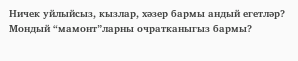Ничек уйлыйсыз, кызлар, хәзер бармы андый егетләр? Мондый “мамонт”ларны очратканыгыз бармы?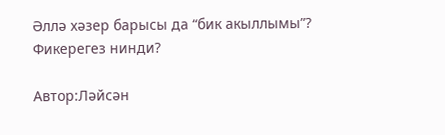Әллә хәзер барысы да “бик акыллымы”? Фикерегез нинди?

Автор:Ләйсән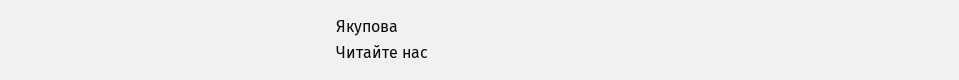Якупова
Читайте нас